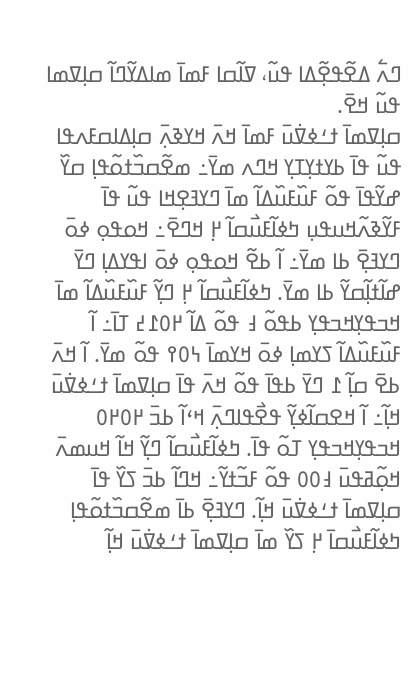ߣߍ߱ ߡߐ߬ߟߐ߲߬ߡߊ ߟߎ߬، ߜߊ߬ߛߊ ߓߘߊ߫ ߘߊߡߌ߬ߣߊ߬ ߛߊ߲ߜߘߊ ߟߎ߬ ߞߐ߫.
ߛߊ߲ߜߘߊ߫ ߙߑߦߜ߭ߎ߫ ߓߘߊ߫ ߞߍ߫ ߞߌߢߍ߲߫ ߛߊ߲ߡߊߛߓߍߟߊ ߟߎ߬ ߟߊ߫ ߕߌߙߌ߲ߠߌ߲ ߞߣߍ ߘߌ߫߸ ߘߐ߬ߛߏ߰ߙߋ߬ߟߊ߲ ߛߌ߰ ߝߌ߬ߟߊ߫ ߟߋ߬ ߓߎ߰ߓߎ߰ߡߊ߬ ߘߊ߫ ߣߌߔߐ߲ߞߊ ߟߎ߬ ߟߊ߫ ߓߌ߬ߢߍ߬ߞߎߟߎ߲ ߤߦߊ߬ߓߎ߯ߛߊ߬ ߂߲ ߞߣߐ߫߸ ߞߋߟߋ߲ ߦߋ߫ ߣߌߔߐ߲߫ ߕߊ ߘߌ߫߸ ߊ߬ ߕߐ߬ ߞߋߟߋ߲ ߦߋ߫ ߊߟߌߡߊ߲ ߣߌ߫ ߝߊ߬ߙߊ߲߬ߛߌ߬ ߕߊ ߘߌ߫. ߤߦߊ߬ߓߎ߯ߛߊ߬ ߂߲ ߣߌ߲߬ ߓߎ߰ߓߎ߰ߡߊ߬ ߘߊ߫ ߞߏߟߌ߲ߞߏߟߌ߲ ߕߟߋ߬ ߃ ߟߋ߬ ߡߊ߬ ߂߀߁߄ ߠߊ߫߸ ߊ߬ ߓߎ߰ߓߎ߰ߡߊ߬ ߖߌߘߊ߲ ߦߋ߫ ߞߌߘߊ߫ ߆߀߉ ߟߋ߬ ߘߌ߫. ߊ߬ ߞߍ߫ ߕߐ߫ ߛߊ߲߬ ߁ ߣߌ߫ ߕߟߊ߫ ߟߋ߬ ߞߍ߫ ߟߊ߫ ߛߊ߲ߜߘߊ߫ ߙߑߦߜ߭ߎ߫ ߞߊ߲߬߸ ߊ߬ ߞߐߛߊ߬ߦߌ߲߬ ߟߐ߯ߟߊߣߍ߲߫ ߞߵߊ߬ ߕߏ߫ ߂߀߂߀ ߞߏߟߌ߲ߞߏߟߌ߲ ߠߋ߬ ߟߊ߫. ߤߦߊ߬ߓߎ߯ߛߊ߬ ߣߌ߲߬ ߞߊ߬ ߞߎߘߍ߫ ߞߋ߲߬ߥߟߎ߫ ߃߀߀ ߟߋ߬ ߓߏ߬ߙߌ߬߸ ߞߣߊ߬ ߕߏ߫ ߖߌ߰ ߟߊ߫ ߛߊ߲ߜߘߊ߫ ߙߑߦߜ߭ߎ߫ ߞߊ߲߬. ߣߌߔߐ߲߫ ߕߊ߫ ߘߐ߬ߛߏ߰ߙߋ߬ߟߊ߲ ߤߦߊ߬ߓߎ߯ߛߊ߫ ߂߲ ߖߌ߰ ߘߊ߫ ߛߊ߲ߜߘߊ߫ ߙߑߦߜ߭ߎ߫ ߞߊ߲߬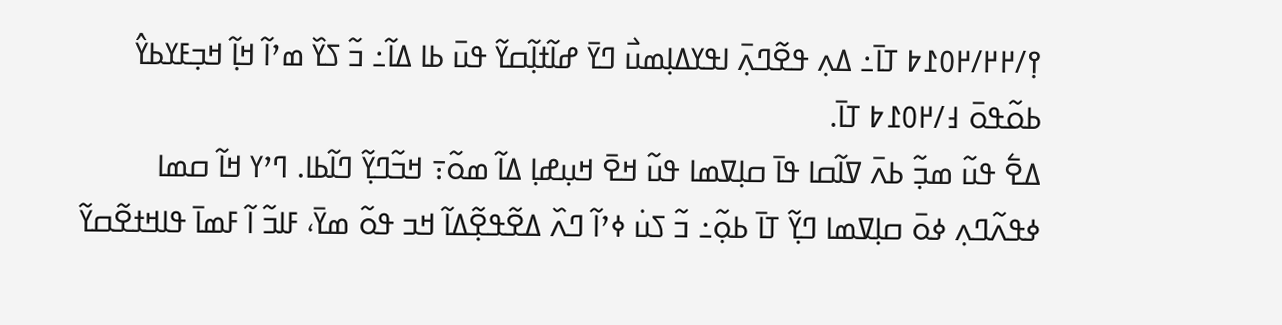߉߲/߂߂/߂߀߁߈ ߠߊ߫߸ ߡߍ߲ ߟߐ߬ߣߍ߲߫ ߊߟߌߡߊ߲ߘߎ߯ ߣߌ߫ ߝߊ߬ߙߊ߲߬ߛߌ߬ ߟߎ߫ ߕߊ ߡߊ߬߸ ߏ߬ ߖߌ߰ ߘߴߊ߬ ߞߊ߲߬ ߞߏ߲ߓߌߕߌ߮ ߕߋ߬ߟߋ߫ ߃/߂߀߁߈ ߠߊ߫.
ߡߐ߱ ߟߎ߬ ߘߏ߲߬ ߕߍ߫ ߜߊ߬ߛߊ ߟߊ߫ ߛߊ߲ߜߘߊ ߟߎ߬ ߞߐ߫ ߞߎ߲ߝߊ߲ ߡߊ߬ ߘߋ߬߹ ߞߏ߬ߣߌ߲߬ ߣߊ߬ߕߊ. ߣߴߌ ߞߊ߬ ߛߘߊ ߦߟߍ߬ߣߍ߲ ߦߋ߫ ߛߊ߲ߜߘߊ ߣߌ߲߬ ߠߊ߫ ߕߋ߲߬߸ ߏ߬ ߖߎ߭ ߦߴߊ߬ ߣߍ߰ ߡߐ߬ߟߐ߲߬ߡߊ߬ ߞߏ ߟߋ߬ ߘߌ߫، ߓߊߏ߬ ߊ߬ ߓߘߊ߫ ߟߊߞߙߐ߬ߛߌ߬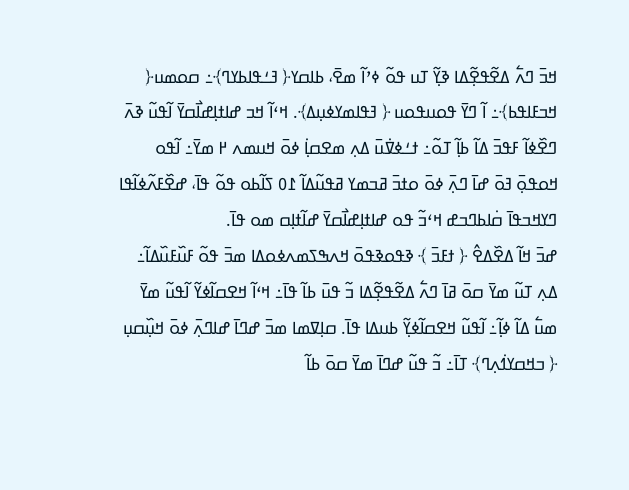ߞߏ߫ ߣߍ߱ ߡߐ߬ߟߐ߲߬ߡߊ ߢߌ߲߬ ߠߎ ߟߋ߬ ߦߴߊ߬ ߘߐ߫، ߕߊߛߌ﴿ ߔߑߟߊߕߌߣ﴾߸ ߛߋߘߎ﴿ ߞߏߓߊߟߕ﴾߸ ߊ߬ ߣߌ߫ ߟߋߎߟߋߎ ﴿ ߔߟߊߘߌߦߎ߲ߡ﴾. ߞߵߊ߬ ߞߏ ߝߊߙߊ߲ߝߊ߯ߛߌ߫ ߊ߬ߟߎ߬ ߢߍ߫ ߣߐ߰ߦߊ߬ ߓߟߏ߫ ߡߊ߬ ߕߊ߲߬ ߠߋ߬߸ ߙߑߦߜ߭ߎ߫ ߡߍ߲ ߘߐߛߊ߲߭ ߦߋ߫ ߞߎߘߍ ߂ ߘߌ߫߸ ߊ߬ߟߋ ߞߋߟߋ߲߫ ߔߋ߫ ߝߊ߫ ߣߍ߲߫ ߦߋ߫ ߋߙߏ߫ ߥߏߘߌ ߥߟߎ߬ߡߊ߬ ߁߀ ߖߊ߬ߕߋ ߟߋ߬ ߟߊ߫، ߝߐ߰ߓߍ߬ߦߊ߬ߟߊ ߣߌߞߏߟߊ߫ ߛ߭ߊߕߣߏߝ ߞߵߏ߬ ߟߋ ߝߊߙߊ߲ߝߊ߯ߛߌ߫ ߝߊ߬ߙߊ߲ߛ ߘߋ ߟߊ߫.
ߝߏ߫ ߞߊ߬ ߡߐ߰ߡߐ߮ ﴿ ߙߓߏ߫ ﴾ ߢߟߋߢߟߋ߫ ߞߍߒߖߘߍߦߋߡߊ ߘߏ߫ ߟߋ߬ ߓߎ߰ߓߎ߰ߡߊ߬߸ ߡߍ߲ ߠߎ߬ ߘߌ߫ ߛߋ߫ ߥߊ߫ ߣߍ߱ ߡߐ߬ߟߐ߲߬ߡߊ ߏ߬ ߟߎ߫ ߕߊ߬ ߟߊ߫߸ ߞߵߊ߬ ߞߐߛߊ߬ߦߌ߬ ߊ߬ߟߎ߬ ߘߌ߫ ߘߎ߱ ߡߊ߬ ߦߊ߲߬߸ ߊ߬ߟߎ߬ ߞߐߛߊ߬ߦߌ߲߬ ߕߎߡߊ ߟߊ߫. ߛߊ߲ߜߘߊ ߘߏ߫ ߝߣߊ߫ ߝߊߣߍ߲߫ ߦߋ߫ ߞߎ߲߰ߛߎ߲ ﴿ ߏߞߛߌߗ߭ߍ߲ߣ﴾ ߠߊ߫߸ ߏ߬ ߟߎ߬ ߝߣߊ߫ ߘߌ߫ ߛߋ߫ ߕߊ߬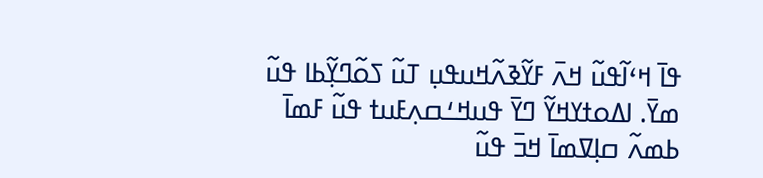ߟߊ߫ ߞߵߊ߬ߟߎ߬ ߞߍ߫ ߓߌ߬ߢߍ߬ߞߎߟߎ߲ ߠߎ߬ ߖߋ߬ߣߌ߲߬ߕߊ ߟߎ߬ ߘߌ߫. ߊߡߋߙߌߞߌ߬ ߣߌ߫ ߟߎߞߑߛߍ߲ߓߎߙ ߟߎ߬ ߓߘߊ߫ ߕߘߍ߬ ߛߊ߲ߜߘߊ߫ ߞߏ߫ ߟߎ߬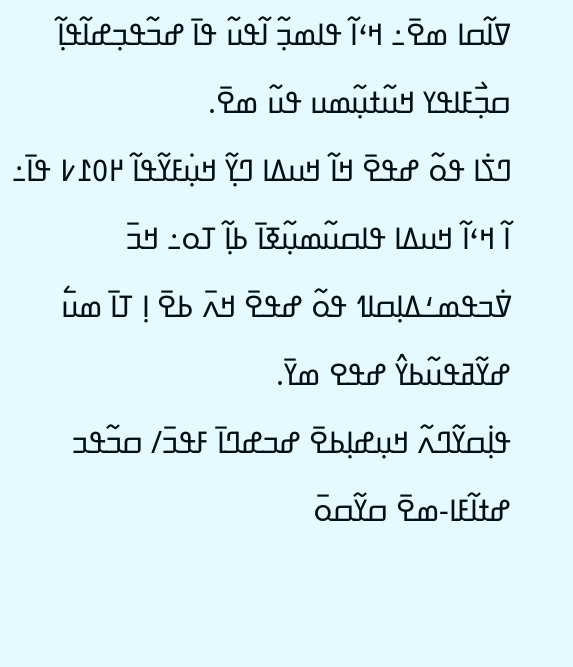ߜߊ߬ߛߊ ߘߐ߫߸ ߞߵߊ߬ ߟߊߘߏ߲߬ ߊ߬ߟߎ߬ ߟߊ߫ ߝߏ߬ߟߏ߲ߝߊ߬ߟߊ߲߬ ߛߏ߲߯ߓߊߟߌ ߞߎ߬ߙߎ߲߬ߘߎ ߟߎ߬ ߘߐ߫.
ߣߖ߭ߊ ߟߋ߬ ߝߟߐ߫ ߞߊ߬ ߞߎߡߊ ߣߌ߲߬ ߞߎ߲߭ߓߌ߬ߟߊ߬ ߂߀߁߇ ߟߊ߫߸ ߊ߬ ߞߵߊ߬ ߞߎߡߊ ߟߊߛߎ߬ߘߎ߲߬ߧߊ߫ ߕߊ߲߬ ߠߋ߸ ߞߏ߫ ߜ߭ߏߟߘߑߡߊ߲ߛߊߗ ߟߋ߬ ߝߟߐ߫ ߞߍ߫ ߕߐ߫ ߊ߲ ߠߊ߫ ߘߎ߱ ߝߌ߬ߥߟߎ߬ߕߌ߮ ߝߟߐ ߘߌ߫.
ߟߊ߲߭ߛߌ߬ߣߍ߬ ߞߎ߲ߝߊ߲ߕߐ߫ ߝߏߝߣߊ߫ ߓߟߏ߫/ ߛߏ߬ߟߏ ߝߙߊ߬ߓߊ-ߘߐ߫ ߛߌ߬ߛߋ߫